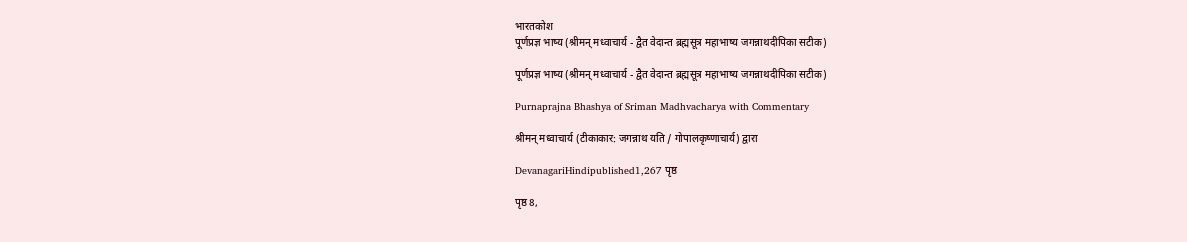भारतकोश
पूर्णप्रज्ञ भाष्य (श्रीमन् मध्वाचार्य - द्वैत वेदान्त ब्रह्मसूत्र महाभाष्य जगन्नाथदीपिका सटीक)

पूर्णप्रज्ञ भाष्य (श्रीमन् मध्वाचार्य - द्वैत वेदान्त ब्रह्मसूत्र महाभाष्य जगन्नाथदीपिका सटीक)

Purnaprajna Bhashya of Sriman Madhvacharya with Commentary

श्रीमन् मध्वाचार्य (टीकाकार: जगन्नाथ यति / गोपालकृष्णाचार्य) द्वारा

DevanagariHindipublished1,267 पृष्ठ

पृष्ठ 8,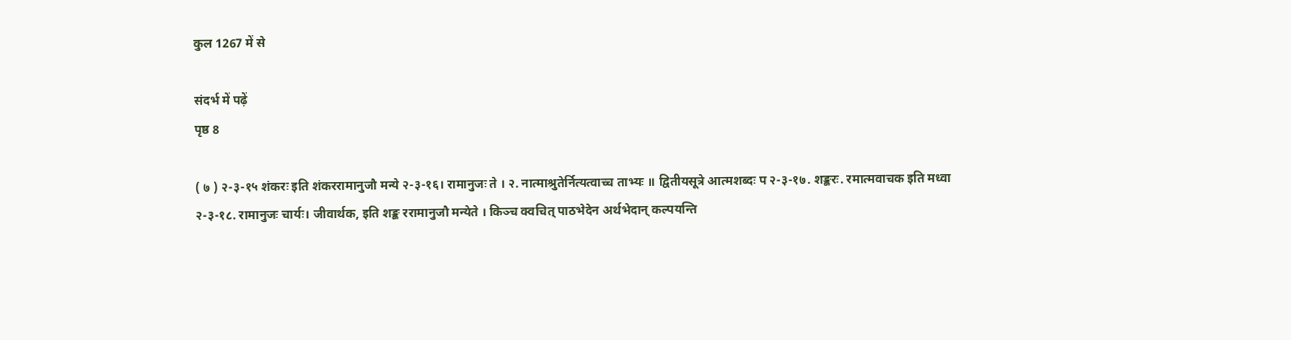कुल 1267 में से

संदर्भ में पढ़ें
पृष्ठ 8

( ७ ) २-३-१५ शंकरः इति शंकररामानुजौ मन्ये २-३-१६। रामानुजः ते । २. नात्माश्रुतेर्नित्यत्वाच्च ताभ्यः ॥ द्वितीयसूत्रे आत्मशब्दः प २-३-१७. शङ्करः. रमात्मवाचक इति मध्वा २-३-१८. रामानुजः चार्यः। जीवार्थक, इति शङ्क ररामानुजौ मन्येते । किञ्च क्वचित् पाठभेदेन अर्थभेदान् कल्पयन्ति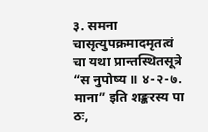३. समना चासृत्युपक्रमादमृतत्वं चा यथा प्रान्तस्थितसूत्रे “स नुपोष्य ॥ ४-२-७. माना” इति शङ्करस्य पा ठः,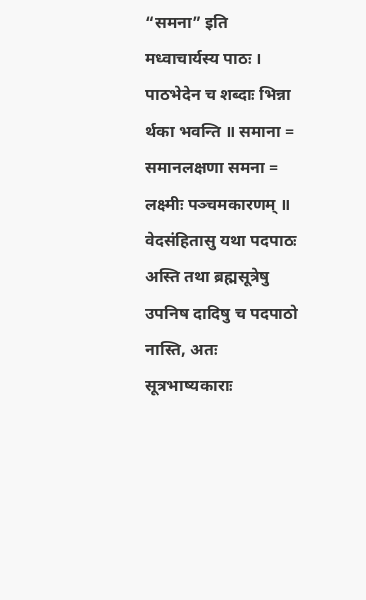“समना” इति मध्वाचार्यस्य पाठः । पाठभेदेन च शब्दाः भिन्ना र्थका भवन्ति ॥ समाना = समानलक्षणा समना = लक्ष्मीः पञ्चमकारणम् ॥ वेदसंहितासु यथा पदपाठः अस्ति तथा ब्रह्मसूत्रेषु उपनिष दादिषु च पदपाठो नास्ति, अतः सूत्रभाष्यकाराः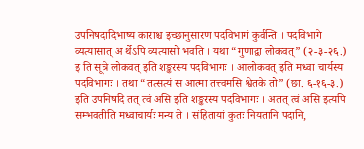उपनिषदादिभाष्य काराश्च इच्छानुसारण पदविभागं कुर्वन्ति । पदविभागे व्यत्यासात् अ र्थेऽपि व्यत्यासो भवति । यथा “गुणाद्वा लोकवत्” (२-३-२६.) इ ति सूत्रे लोकवत् इति शङ्करस्य पदविभागः । आलोकवत् इति मध्वा चार्यस्य पदविभागः । तथा “तत्सत्यं स आत्मा तत्त्वमसि श्वेतके तो” (छा. ६-१६-३.) इति उपनिषदि तत् त्वं असि इति शङ्करस्य पदविभागः । अतत् त्वं असि इत्यपि सम्भवतीति मध्वाचार्यः मन्य ते । संहितायां कुतः नियतानि पदानि,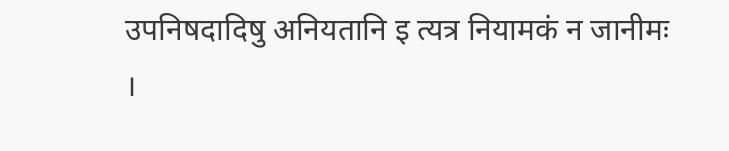उपनिषदादिषु अनियतानि इ त्यत्र नियामकं न जानीमः ।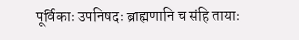पूर्विकाः उपनिषदः ब्राह्मणानि च संहि तायाः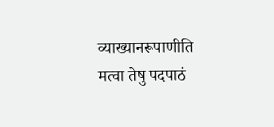व्याख्यानरूपाणीति मत्वा तेषु पदपाठं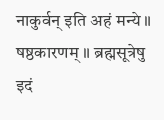नाकुर्वन् इति अहं मन्ये ॥ षष्ठकारणम् ॥ ब्रह्मसूत्रेषु इदं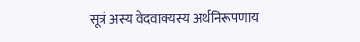सूत्रं अस्य वेदवाक्यस्य अर्थनिरूपणाय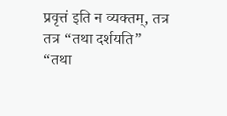प्रवृत्तं इति न व्यक्तम्, तत्र तत्र “तथा दर्शयति” “तथा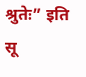श्रुतेः” इति सू